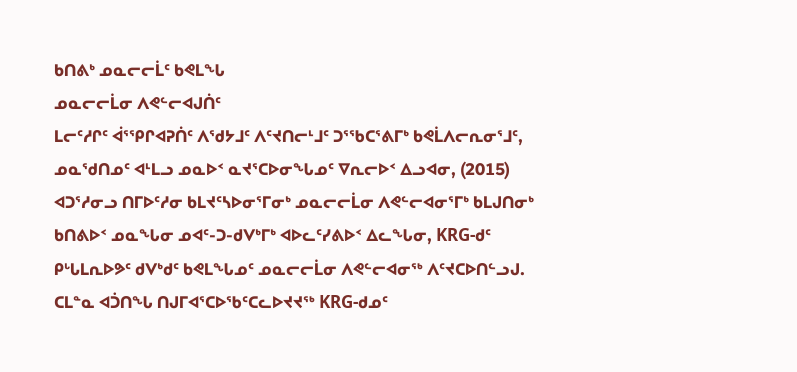ᑲᑎᕕᒃ ᓄᓇᓕᓕᒫᑦ ᑲᕙᒪᖓ
ᓄᓇᓕᓕᒫᓂ ᐱᕙᓪᓕᐊᒍᑏᑦ
ᒪᓕᑦᓱᒋᑦ ᐋᕐᕿᒋᐊᕈᑏᑦ ᐱᖁᔭᒧᑦ ᐱᑦᔪᑎᓕᒻᒧᑦ ᑐᕐᖃᑕᕐᕕᒥᒃ ᑲᕙᒫᐱᓕᕆᓂᕐᒧᑦ, ᓄᓇᖁᑎᓄᑦ ᐊᒻᒪᓗ ᓄᓇᐅᑉ ᓇᔪᕐᑕᐅᓂᖓᓄᑦ ᐁᕆᓕᐅᑉ ᐃᓗᐊᓂ, (2015) ᐊᑐᕐᓱᓂᓗ ᑎᒥᐅᑦᓱᓂ ᑲᒪᔪᑦᓴᐅᓂᕐᒥᓂᒃ ᓄᓇᓕᓕᒫᓂ ᐱᕙᓪᓕᐊᓂᕐᒥᒃ ᑲᒪᒍᑎᓂᒃ ᑲᑎᕕᐅᑉ ᓄᓇᖓᓂ ᓄᐊᑦ-ᑐ-ᑯᐯᒃᒥᒃ ᐊᐅᓚᑦᓯᕕᐅᑉ ᐃᓚᖓᓂ, KRG-ᑯᑦ ᑭᒡᒐᒪᕆᐅᕗᑦ ᑯᐯᒃᑯᑦ ᑲᕙᒪᖓᓄᑦ ᓄᓇᓕᓕᒫᓂ ᐱᕙᓪᓕᐊᓂᖅ ᐱᑦᔪᑕᐅᑎᓪᓗᒍ. ᑕᒪᓐᓇ ᐊᑑᑎᖓ ᑎᒍᒥᐊᕐᑕᐅᖃᑦᑕᓚᐅᔪᔪᖅ KRG-ᑯᓄᑦ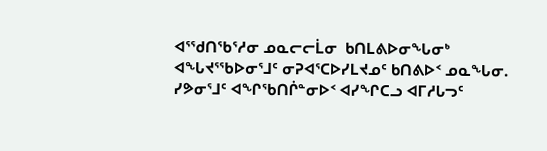ᐊᕐᖁᑎᖃᕐᓱᓂ ᓄᓇᓕᓕᒫᓂ  ᑲᑎᒪᕕᐅᓂᖓᓂᒃ ᐊᖓᔪᕐᖃᐅᓂᕐᒧᑦ ᓂᕈᐊᕐᑕᐅᓯᒪᔪᓄᑦ ᑲᑎᕕᐅᑉ ᓄᓇᖓᓂ. ᓯᕗᓂᕐᒧᑦ ᐊᖏᖃᑎᒌᓐᓂᐅᑉ ᐊᓯᖏᑕᓗ ᐊᒥᓱᒐᓓᑦ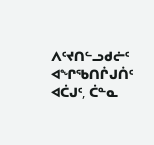ᐱᑦᔪᑎᓪᓗᑯᓖᑦ ᐊᖏᖃᑎᒌᒍᑏᑦ ᐊᑖᒍᑦ, ᑖᓐᓇ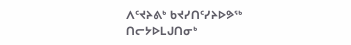ᐱᑦᔪᔨᕕᒃ ᑲᔪᓯᑎᑦᓯᔨᐅᕗᖅ ᑎᓕᔭᐅᒪᒍᑎᓂᒃ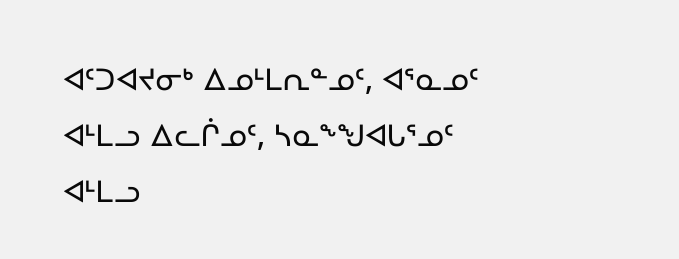ᐊᑦᑐᐊᔪᓂᒃ ᐃᓄᒻᒪᕆᓐᓄᑦ, ᐊᕐᓇᓄᑦ ᐊᒻᒪᓗ ᐃᓚᒌᓄᑦ, ᓴᓇᖕᖑᐊᒐᕐᓄᑦ ᐊᒻᒪᓗ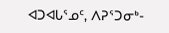ᐊᑐᐊᒐᕐᓄᑦ, ᐱᕈᕐᑐᓂᒃ-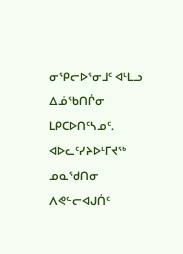ᓂᕿᓕᐅᕐᓂᒧᑦ ᐊᒻᒪᓗ ᐃᓅᖃᑎᒌᓂ ᒪᑭᑕᐅᑎᑦᓴᓄᑦ. ᐊᐅᓚᑦᓯᔨᐅᒻᒥᔪᖅ ᓄᓇᖁᑎᓂ ᐱᕙᓪᓕᐊᒍᑏᑦ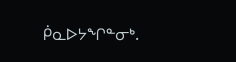ᑮᓇᐅᔭᖏᓐᓂᒃ.